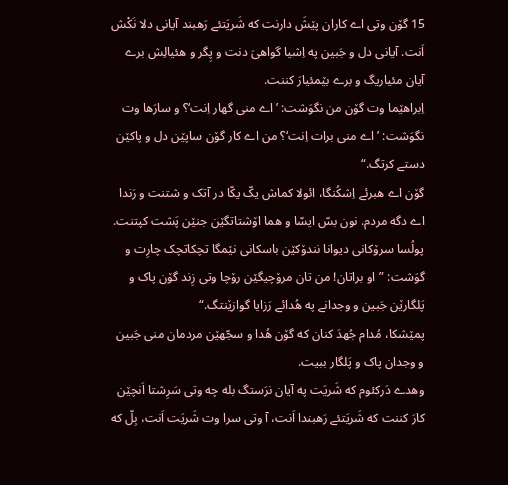15 گۆن وتی اے کاران پێشَ دارنت که شَریَتئے رَهبند آیانی دلا نَکْش اَنت. آیانی دل و جَبین په اِشیا گواهیَ دنت و پِگر و هئیالِش برے آیان مئیاریگ و برے بێمئیارَ کننت.
اِبراهێما وت گۆن من نگوَشت: ’اے منی گهار اِنت‘؟ و سارَها وت نگوَشت: ’اے منی برات اِنت‘؟ من اے کار گۆن ساپێن دل و پاکێن دستے کرتگ.“
گۆن اے هبرئے اِشکُنگا، ائولا کماش یکّ یکّا در آتک و شتنت و رَندا اے دگه مردم. نون بسّ ایسّا و هما اۆشتاتگێن جنێن پَشت کپتنت.
پولُسا سرۆکانی دیوانا نندۆکێن باسکانی نێمگا تچکاتچک چارِت و گوَشت: ”او براتان! من تان مرۆچیگێن رۆچا وتی زِند گۆن پاک و پَلگارێن جَبین و وجدانے په هُدائے رَزایا گوازێنتگ.“
پمێشکا، مُدام جُهدَ کنان که گۆن هُدا و سجّهێن مردمان منی جَبین و وجدان پاک و پَلگار ببیت.
وهدے دَرکئوم که شَریَت په آیان نرَستگ بله چه وتی سَرِشتا اَنچێن کارَ کننت که شَریَتئے رَهبندا اَنت، آ وتی سرا وت شَریَت اَنت، بِلّ که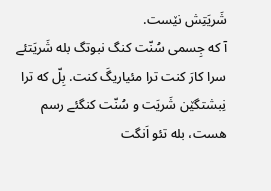شَریَتِش نێست.
آ که جِسمی سُنّت کنگ نبوتگ بله شَریَتئے سرا کارَ کنت ترا مئیاریگَ کنت. بِلّ که ترا نِبشتگێن شَریَت و سُنّت کنگئے رسم هست، بله تئو اَنگت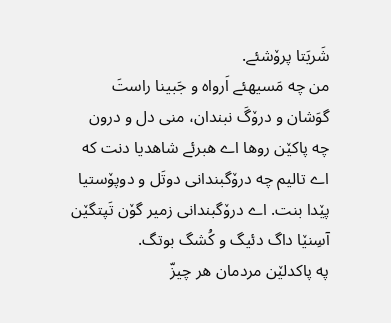شَریَتا پرۆشئے.
من چه مَسیهئے اَرواه و جَبینا راستَ گوَشان و درۆگَ نبندان، منی دل و درون چه پاکێن روها اے هبرئے شاهدیا دنت که
اے تالیم چه درۆگبندانی دوتَل و دوپۆستیا پێدا بنت. اے درۆگبندانی زمیر گۆن تَپتگێن آسِنێا داگ دئیگ و کُشگ بوتگ.
په پاکدلێن مردمان هر چیزّ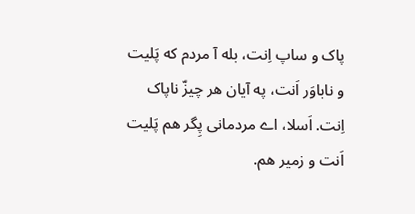پاک و ساپ اِنت، بله آ مردم که پَلیت و ناباوَر اَنت، په آیان هر چیزّ ناپاک اِنت. اَسلا، اے مردمانی پِگر هم پَلیت اَنت و زمیر هم.